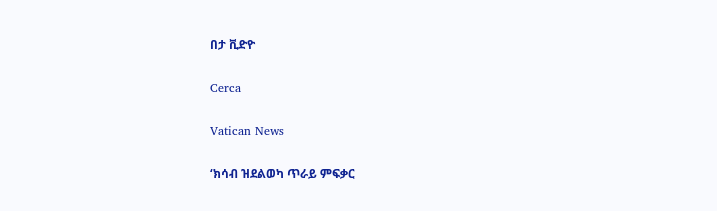በታ ቪድዮ

Cerca

Vatican News

‘ክሳብ ዝደልወካ ጥራይ ምፍቃር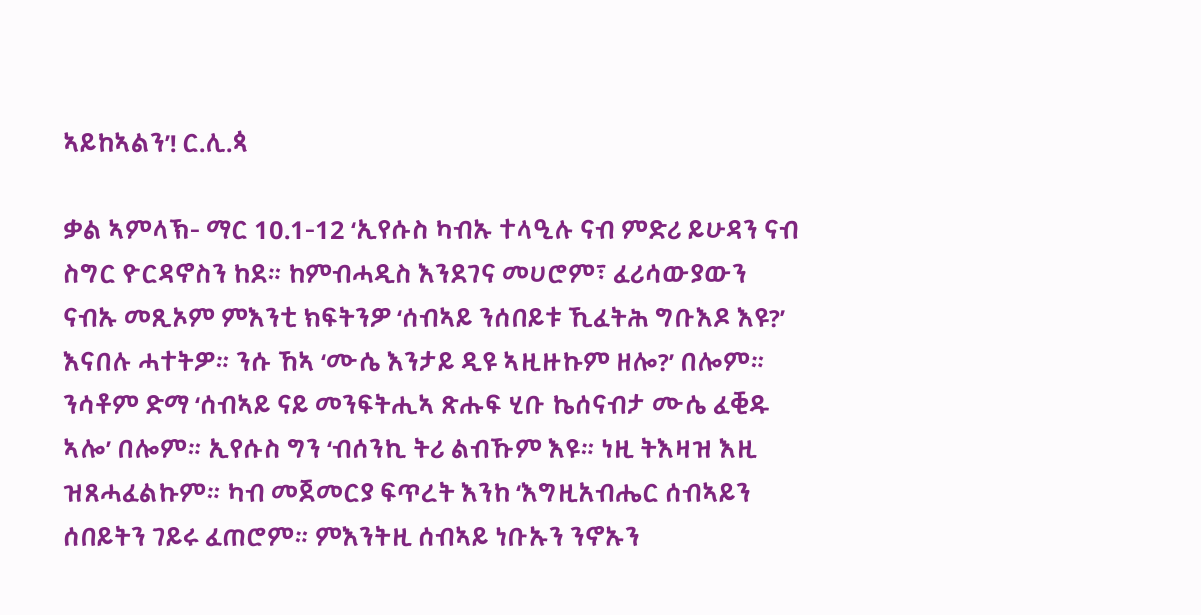ኣይከኣልን’! ር.ሊ.ጳ

ቃል ኣምላኽ- ማር 10.1-12 ‘ኢየሱስ ካብኡ ተላዒሉ ናብ ምድሪ ይሁዳን ናብ ስግር ዮርዳኖስን ከደ። ከምብሓዲስ እንደገና መሀሮም፣ ፈሪሳውያውን ናብኡ መጺኦም ምእንቲ ክፍትንዎ ‘ሰብኣይ ንሰበይቱ ኺፈትሕ ግቡእዶ እዩ?’ እናበሉ ሓተትዎ። ንሱ ኸኣ ‘ሙሴ እንታይ ዲዩ ኣዚዙኩም ዘሎ?’ በሎም። ንሳቶም ድማ ‘ሰብኣይ ናይ መንፍትሒኣ ጽሑፍ ሂቡ ኬሰናብታ ሙሴ ፈቒዱ ኣሎ’ በሎም። ኢየሱስ ግን ‘ብሰንኪ ትሪ ልብኹም እዩ። ነዚ ትእዛዝ እዚ ዝጸሓፈልኩም። ካብ መጀመርያ ፍጥረት እንከ ‘እግዚአብሔር ሰብኣይን ሰበይትን ገይሩ ፈጠሮም። ምእንትዚ ሰብኣይ ነቡኡን ንኖኡን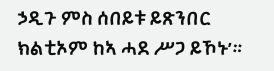ኃዲጉ ምስ ሰበይቱ ይጽንበር ክልቲኦም ከኣ ሓደ ሥጋ ይኾኑ’።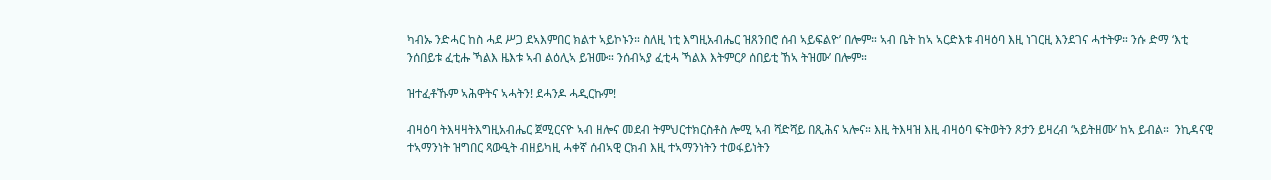ካብኡ ንድሓር ከስ ሓደ ሥጋ ደኣእምበር ክልተ ኣይኮኑን። ስለዚ ነቲ እግዚአብሔር ዝጸንበሮ ሰብ ኣይፍልዮ’ በሎም። ኣብ ቤት ከኣ ኣርድእቱ ብዛዕባ እዚ ነገርዚ እንደገና ሓተትዎ። ንሱ ድማ ‘እቲ ንሰበይቱ ፈቲሑ ኻልእ ዜእቱ ኣብ ልዕሊኣ ይዝሙ። ንሰብኣያ ፈቲሓ ኻልእ እትምርዖ ሰበይቲ ኸኣ ትዝሙ’ በሎም።

ዝተፈቶኹም ኣሕዋትና ኣሓትን! ደሓንዶ ሓዲርኩም!

ብዛዕባ ትእዛዛትእግዚአብሔር ጀሚርናዮ ኣብ ዘሎና መደብ ትምህርተክርስቶስ ሎሚ ኣብ ሻድሻይ በጺሕና ኣሎና። እዚ ትእዛዝ እዚ ብዛዕባ ፍትወትን ጾታን ይዛረብ ‘ኣይትዘሙ’ ከኣ ይብል።  ንኪዳናዊ ተኣማንነት ዝግበር ጻውዒት ብዘይካዚ ሓቀኛ ሰብኣዊ ርክብ እዚ ተኣማንነትን ተወፋይነትን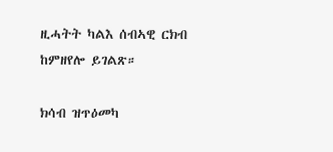ዚሓትት ካልእ ሰብኣዊ ርክብ ከምዘየሎ ይገልጽ።

ክሳብ ዝጥዕመካ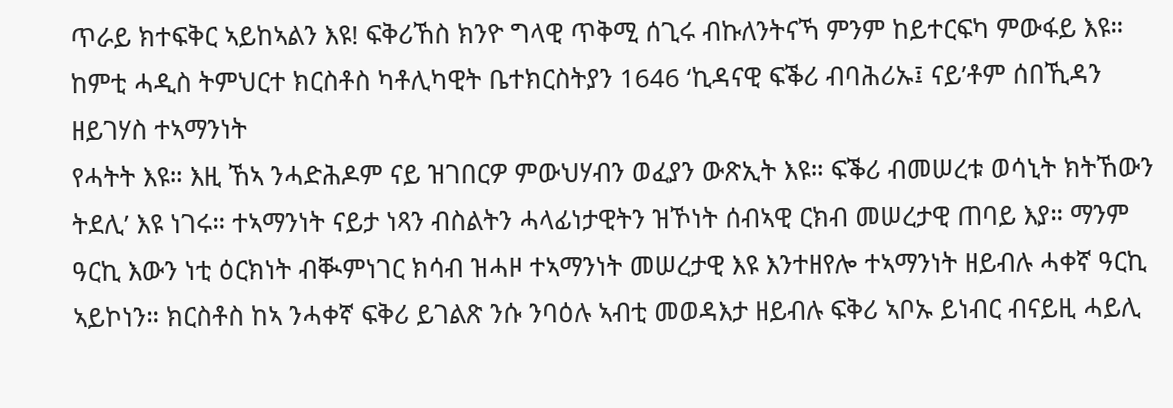ጥራይ ክተፍቅር ኣይከኣልን እዩ! ፍቅሪኸስ ክንዮ ግላዊ ጥቅሚ ሰጊሩ ብኩለንትናኻ ምንም ከይተርፍካ ምውፋይ እዩ። ከምቲ ሓዲስ ትምህርተ ክርስቶስ ካቶሊካዊት ቤተክርስትያን 1646 ‘ኪዳናዊ ፍቕሪ ብባሕሪኡ፤ ናይ’ቶም ሰበኺዳን ዘይገሃስ ተኣማንነት
የሓትት እዩ። እዚ ኸኣ ንሓድሕዶም ናይ ዝገበርዎ ምውህሃብን ወፈያን ውጽኢት እዩ። ፍቕሪ ብመሠረቱ ወሳኒት ክትኸውን ትደሊ’ እዩ ነገሩ። ተኣማንነት ናይታ ነጻን ብስልትን ሓላፊነታዊትን ዝኾነት ሰብኣዊ ርክብ መሠረታዊ ጠባይ እያ። ማንም ዓርኪ እውን ነቲ ዕርክነት ብቚምነገር ክሳብ ዝሓዞ ተኣማንነት መሠረታዊ እዩ እንተዘየሎ ተኣማንነት ዘይብሉ ሓቀኛ ዓርኪ ኣይኮነን። ክርስቶስ ከኣ ንሓቀኛ ፍቅሪ ይገልጽ ንሱ ንባዕሉ ኣብቲ መወዳእታ ዘይብሉ ፍቅሪ ኣቦኡ ይነብር ብናይዚ ሓይሊ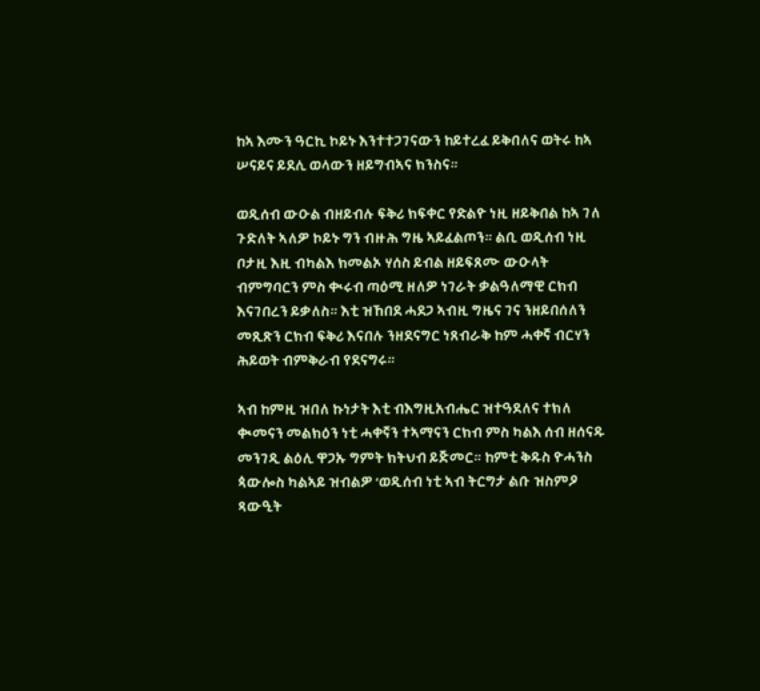ከኣ እሙን ዓርኪ ኮይኑ እንተተጋገናውን ከይተረፈ ይቅበለና ወትሩ ከኣ ሠናይና ይደሊ ወላውን ዘይግብኣና ክንስና።

ወዲሰብ ውዑል ብዘይብሉ ፍቅሪ ክፍቀር የድልዮ ነዚ ዘይቅበል ከኣ ገለ ጉድለት ኣለዎ ኮይኑ ግን ብዙሕ ግዜ ኣይፈልጦን። ልቢ ወዲሰብ ነዚ ቦታዚ እዚ ብካልእ ክመልኦ ሃሰስ ይብል ዘይፍጸሙ ውዑላት ብምግባርን ምስ ቊሩብ ጣዕሚ ዘለዎ ነገራት ቃልዓለማዊ ርክብ እናገበረን ይቃለስ። እቲ ዝኸበደ ሓደጋ ኣብዚ ግዜና ገና ንዘይበሰለን መጺጽን ርክብ ፍቅሪ እናበሉ ንዘደናግር ነጸብራቅ ከም ሓቀኛ ብርሃን ሕይወት ብምቅራብ የደናግሩ።

ኣብ ከምዚ ዝበለ ኩነታት እቲ ብእግዚአብሔር ዝተዓደለና ተክለ ቊመናን መልክዕን ነቲ ሓቀኛን ተኣማናን ርክብ ምስ ካልእ ሰብ ዘሰናዱ መንገዲ ልዕሊ ዋጋኡ ግምት ክትህብ ይጅመር። ከምቲ ቅዱስ ዮሓንስ ጳውሎስ ካልኣይ ዝብልዎ ‘ወዲሰብ ነቲ ኣብ ትርግታ ልቡ ዝስምዖ ጻውዒት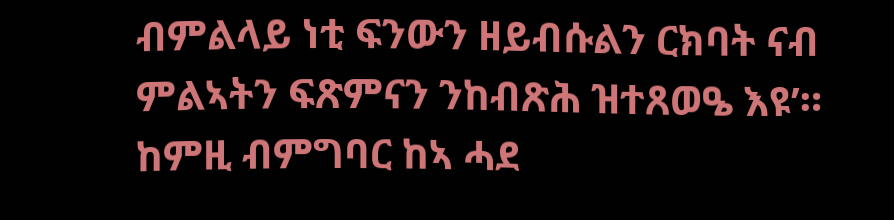ብምልላይ ነቲ ፍንውን ዘይብሱልን ርክባት ናብ ምልኣትን ፍጽምናን ንከብጽሕ ዝተጸወዔ እዩ’። ከምዚ ብምግባር ከኣ ሓደ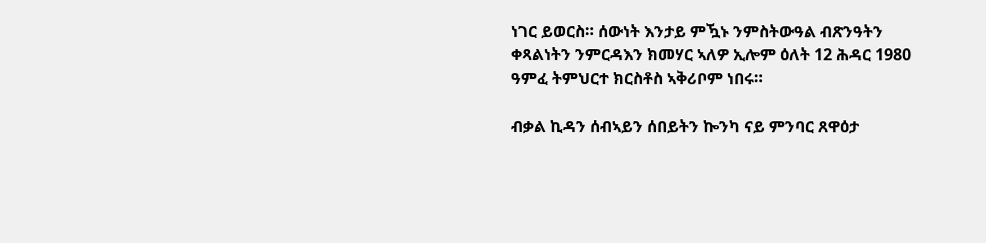ነገር ይወርስ። ሰውነት እንታይ ምዃኑ ንምስትውዓል ብጽንዓትን ቀጻልነትን ንምርዳእን ክመሃር ኣለዎ ኢሎም ዕለት 12 ሕዳር 1980 ዓምፈ ትምህርተ ክርስቶስ ኣቅሪቦም ነበሩ።

ብቃል ኪዳን ሰብኣይን ሰበይትን ኰንካ ናይ ምንባር ጸዋዕታ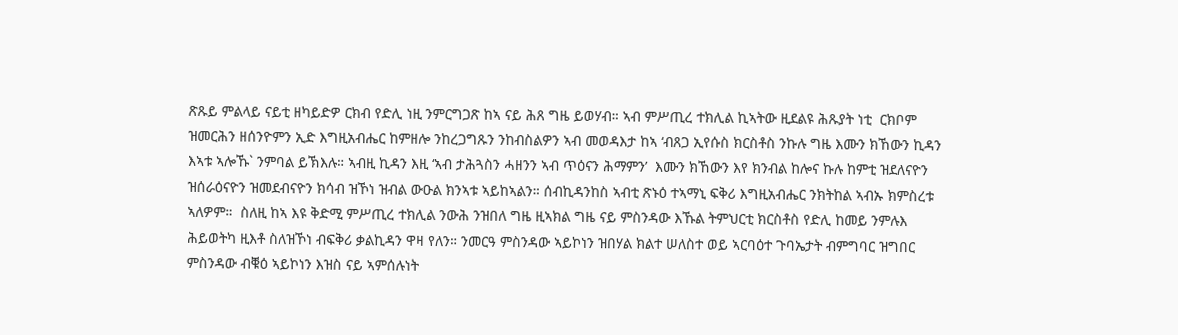ጽጹይ ምልላይ ናይቲ ዘካይድዎ ርክብ የድሊ ነዚ ንምርግጋጽ ከኣ ናይ ሕጸ ግዜ ይወሃብ። ኣብ ምሥጢረ ተክሊል ኪኣትው ዚደልዩ ሕጹያት ነቲ  ርክቦም ዝመርሕን ዘሰንዮምን ኢድ እግዚአብሔር ከምዘሎ ንከረጋግጹን ንከብስልዎን ኣብ መወዳእታ ከኣ ‘ብጸጋ ኢየሱስ ክርስቶስ ንኩሉ ግዜ እሙን ክኸውን ኪዳን እኣቱ ኣሎኹ` ንምባል ይኽእሉ። ኣብዚ ኪዳን እዚ ‘ኣብ ታሕጓስን ሓዘንን ኣብ ጥዕናን ሕማምን’  እሙን ክኸውን እየ ክንብል ከሎና ኩሉ ከምቲ ዝደለናዮን ዝሰራዕናዮን ዝመደብናዮን ክሳብ ዝኾነ ዝብል ውዑል ክንኣቱ ኣይከኣልን። ሰብኪዳንከስ ኣብቲ ጽኑዕ ተኣማኒ ፍቅሪ እግዚአብሔር ንክትከል ኣብኡ ክምስረቱ ኣለዎም።  ስለዚ ከኣ እዩ ቅድሚ ምሥጢረ ተክሊል ንውሕ ንዝበለ ግዜ ዚኣክል ግዜ ናይ ምስንዳው እኹል ትምህርቲ ክርስቶስ የድሊ ከመይ ንምሉእ ሕይወትካ ዚእቶ ስለዝኾነ ብፍቅሪ ቃልኪዳን ዋዛ የለን። ንመርዓ ምስንዳው ኣይኮነን ዝበሃል ክልተ ሠለስተ ወይ ኣርባዕተ ጉባኤታት ብምግባር ዝግበር ምስንዳው ብቑዕ ኣይኮነን እዝስ ናይ ኣምሰሉነት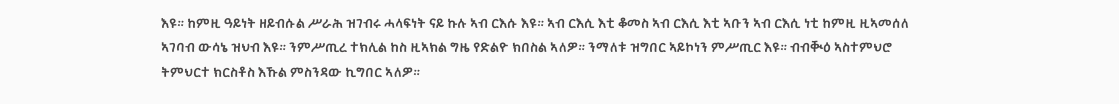እዩ። ከምዚ ዓይነት ዘይብሱል ሥራሕ ዝገብሩ ሓላፍነት ናይ ኩሉ ኣብ ርእሱ እዩ። ኣብ ርእሲ እቲ ቆመስ ኣብ ርእሲ እቲ ኣቡን ኣብ ርእሲ ነቲ ከምዚ ዚኣመሰለ ኣገባብ ውሳኔ ዝህብ እዩ። ንምሥጢረ ተክሊል ከስ ዚኣክል ግዜ የድልዮ ክበስል ኣለዎ። ንማለቱ ዝግበር ኣይኮነን ምሥጢር እዩ። ብብቚዕ ኣስተምህሮ ትምህርተ ክርስቶስ እኹል ምስንዳው ኪግበር ኣለዎ።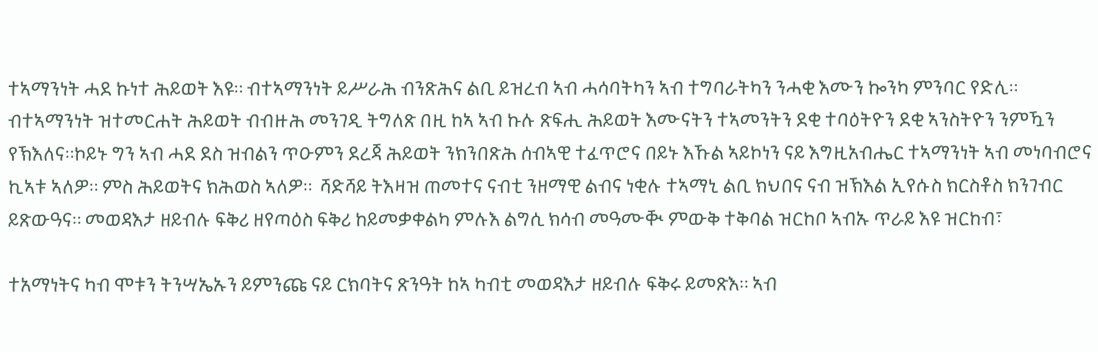ተኣማንነት ሓደ ኩነተ ሕይወት እዩ። ብተኣማንነት ይሥራሕ ብንጽሕና ልቢ ይዝረብ ኣብ ሓሳባትካን ኣብ ተግባራትካን ንሓቂ እሙን ኰንካ ምንባር የድሊ። ብተኣማንነት ዝተመርሐት ሕይወት ብብዙሕ መንገዲ ትግለጽ በዚ ከኣ ኣብ ኩሉ ጽፍሒ ሕይወት እሙናትን ተኣመንትን ደቂ ተባዕትዮን ደቂ ኣንስትዮን ንምዃን የኽእለና።ኮይኑ ግን ኣብ ሓደ ደስ ዝብልን ጥዑምን ደረጃ ሕይወት ንክንበጽሕ ሰብኣዊ ተፈጥሮና በይኑ እኹል ኣይኮነን ናይ እግዚአብሔር ተኣማንነት ኣብ መነባብሮና ኪኣቱ ኣለዎ። ምስ ሕይወትና ክሕወስ ኣለዎ።  ሻድሻይ ትእዛዝ ጠመተና ናብቲ ንዘማዊ ልብና ነቂሉ ተኣማኒ ልቢ ክህበና ናብ ዝኽእል ኢየሱስ ክርስቶስ ክንገብር ይጽውዓና። መወዳእታ ዘይብሉ ፍቅሪ ዘየጣዕስ ፍቅሪ ከይመቃቀልካ ምሉእ ልግሲ ክሳብ መዓሙቚ ምውቅ ተቅባል ዝርከቦ ኣብኡ ጥራይ እዩ ዝርከብ፣

ተአማነትና ካብ ሞቱን ትንሣኤኡን ይምንጩ ናይ ርክባትና ጽንዓት ከኣ ካብቲ መወዳእታ ዘይብሉ ፍቅሩ ይመጽእ። ኣብ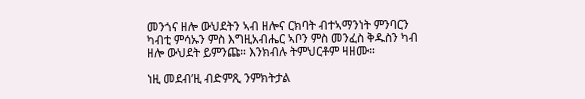መንጎና ዘሎ ውህደትን ኣብ ዘሎና ርክባት ብተኣማንነት ምንባርን ካብቲ ምሳኡን ምስ እግዚአብሔር ኣቦን ምስ መንፈስ ቅዱስን ካብ ዘሎ ውህደት ይምንጩ። እንክብሉ ትምህርቶም ዛዘሙ።

ነዚ መደብ’ዚ ብድምጺ ንምክትታል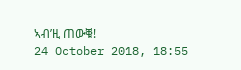ኣብ’ዚ ጠውቑ!
24 October 2018, 18:55